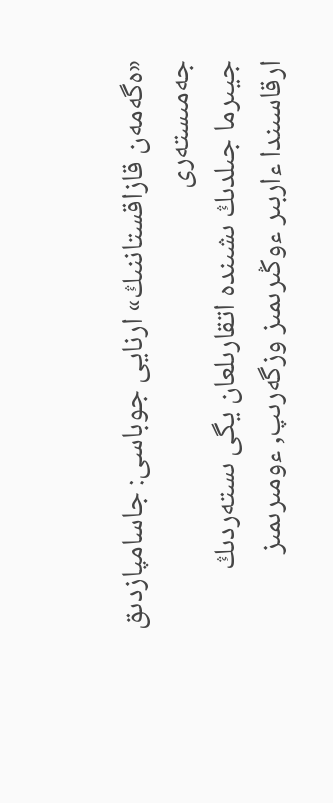«ەگەمەن قازاقستاننىڭ» ارنايى جوباسى: جاسامپازدىق جەمىستەرى
جيىرما جىلدىڭ ىشىندە اتقارىلعان يگى ىستەردىڭ ارقاسىندا ءاربىر ءوڭىرىمىز وزگەرىپ, ءومىرىمىز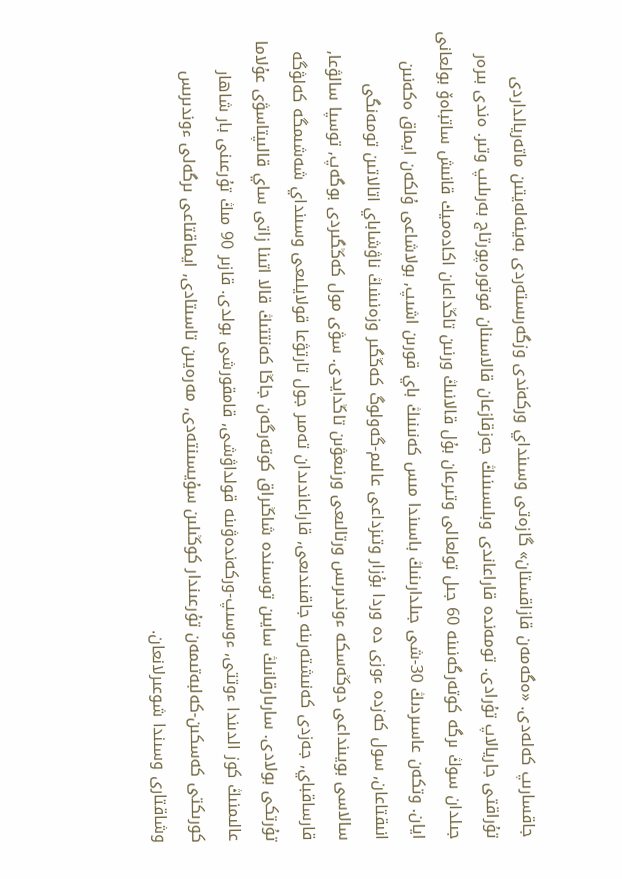جاقسارىپ كەلەدى. «ەگەمەن قازاقستان» گازەتى وسىنداي وركەندى وزگەرىستەردى بەينەلەيتىن ماتەريالداردى تۇراقتى جاريالاپ تۇرادى. تومەندە قاراعاندى وبلىسىنىڭ جەزقازعان قالاسىنان فوتورەپورتاج بەرىلىپ وتىر. ەندى بىرەر جىلدان سوڭ ىرگە كوتەرگەنىنە 60 جىل تولعالى وتىرعان بۇل قالانىڭ ورنىن تاڭداعان اكادەميك قانىش ساتباەۆ بولعانى ايان. وتكەن عاسىردىڭ 30-شى جىلدارىنىڭ باسىندا مىس كەنىنىڭ باي قورىن اشىپ, بولاشاعى ۇلكەن ايماق ەكەنىن انىقتاعان, سول كەزدە ءوزى دە وردا بۇزار وتىزداعى عالىم-گەولوگ كەڭگىر وزەنىنىڭ ناۋشاباي اتالاتىن تومەنگى سالاسى بويىنداعى دوڭەسكە ءوندىرىس ورتالىعى ورنىعۋىن تاڭدايدى. سۋى مول كەڭگىردى بوگەپ, توسپا سالۋعا, قارساقباي, جەزدى كەنىشتەرىنە جاقىندىعى, قاراعاندىدان تەمىر جول تارتۋعا قولايلىعى وسىنداي شەشىمگە كەلۋگە تۇرتكى بولادى. سارىارقانىڭ سايىن توسىندە شاڭىراق كوتەرگەن جاڭا كەنتتىڭ قالا اتىنا زاتى ساي قالىپتاسۋى عۇلاما عالىمنىڭ كوز الدىندا ءوتتى, ءوسىپ-وركەندەۋىنە قولداۋشى, قامقورشى بولدى. قازىر 90 مىڭ تۇرعىنى بار شاھار كورىكتى كەسكىن-كەلبەتىمەن تۇرعىندار كوڭىلىن سۇيسىنتەدى, مەرەيىن تاسىتادى, ايماقتاعى ىرگەلى ءوندىرىس وشاقتارى وسىندا شوعىرلانعان.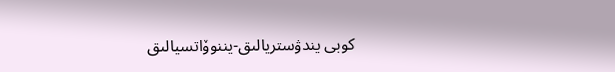كوبى يندۋستريالىق-يننوۆاتسيالىق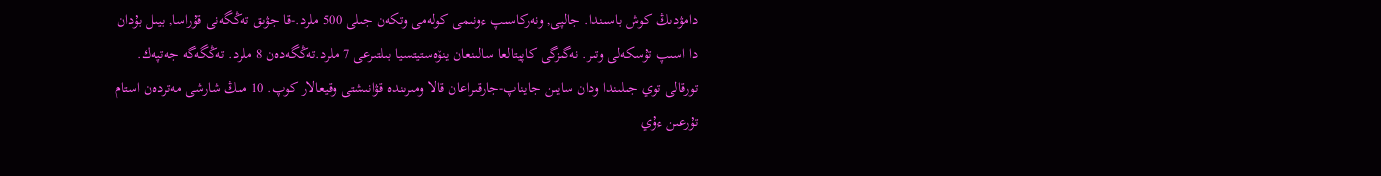دامۋدىڭ كوش باسىندا. جالپى, ونەركاسىپ ءونىمى كولەمى وتكەن جىلى 500 ملرد.-قا جۋىق تەڭگەنى قۇراسا, بيىل بۇدان دا اسىپ تۇسكەلى وتىر. نەگىزگى كاپيتالعا سالىنعان ينۆەستيتسيا بىلتىرعى 7 ملرد.تەڭگەدەن 8 ملرد. تەڭگەگە جەتپەك. تورقالى توي جىلىندا ودان سايىن جايناپ-جارقىراعان قالا ومىرىندە قۋانىشتى وقيعالار كوپ. 10 مىڭ شارشى مەتردەن استام تۇرعىن ءۇي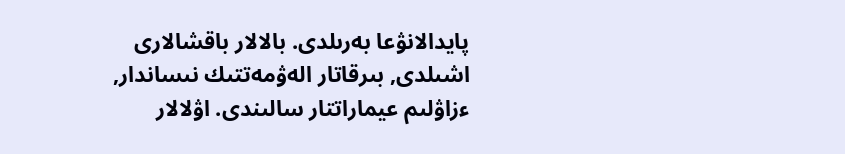پايدالانۋعا بەرىلدى. بالالار باقشالارى اشىلدى, بىرقاتار الەۋمەتتىك نىساندار, ءزاۋلىم عيماراتتار سالىندى. اۋلالار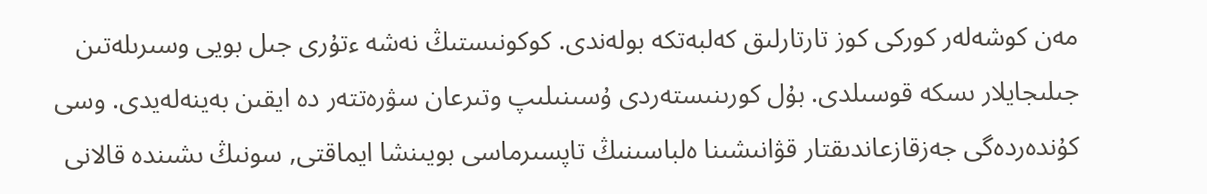مەن كوشەلەر كوركى كوز تارتارلىق كەلبەتكە بولەندى. كوكونىستىڭ نەشە ءتۇرى جىل بويى وسىرىلەتىن جىلىجايلار ىسكە قوسىلدى. بۇل كورىنىستەردى ۇسىنىلىپ وتىرعان سۋرەتتەر دە ايقىن بەينەلەيدى. وسى كۇندەردەگى جەزقازعاندىقتار قۋانىشىنا ەلباسىنىڭ تاپسىرماسى بويىنشا ايماقتى, سونىڭ ىشىندە قالانى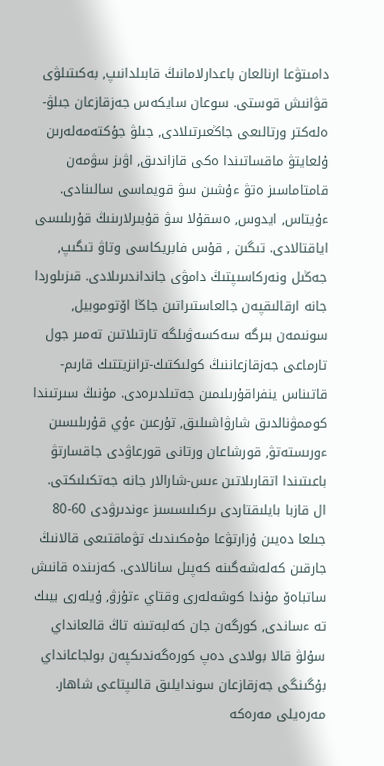دامىتۋعا ارنالعان باعدارلامانىڭ قابىلدانىپ, بەكىتىلۋى قۋانىش قوستى. سوعان سايكەس جەزقازعان جىلۋ-ەلەكتر ورتالىعى جاڭعىرتىلادى, جىلۋ جۇكتەمەلەرىن ۇلعايتۋ ماقساتىندا ەكى قازاندىق, اۋىز سۋمەن قامتاماسىز ەتۋ ءۇشىن سۋ قويماسى سالىنادى. ءۇيتاس, ايدوس, ەسقۇلا سۋ قۇبىرلارىنىڭ قۇرىلىسى اياقتالادى. تىگىن , قۇس فابريكاسى وتاۋ تىگىپ, جەڭىل ونەركاسىپتىڭ دامۋى جانداندىرىلادى. قىزىلوردا جانە ارقالىقپەن جالعاستىراتىن جاڭا اۆتوموبيل, سونىمەن بىرگە سەكسەۋىلگە تارتىلاتىن تەمىر جول تارماعى جەزقازعاننىڭ كولىكتىك-ترانزيتتىك قارىم-قاتىناس ينفراقۇرىلىمىن جەتىلدىرەدى. مۇنىڭ سىرتىندا كوممۋنالدىق شارۋاشىلىق, تۇرعىن ءۇي قۇرىلىسىن ءورىستەتۋ, قورشاعان ورتانى قورعاۋدى جاقسارتۋ باعىتىندا اتقارىلاتىن ءىس-شارالار جانە جەتكىلىكتى. ال قازبا بايلىقتاردى ىركىلىسسىز ءوندىرۋدى 60-80 جىلعا دەيىن ۇزارتۋعا مۇمكىندىك تۋماقتىعى قالانىڭ جارقىن كەلەشەگىنە كەپىل سانالادى. كەزىندە قانىش ساتباەۆ مۇندا كوشەلەرى وقتاي ءتۇزۋ, ۇيلەرى بيىك تە ءساندى, كورگەن جان كەلبەتىنە تاڭ قالعانداي سۇلۋ قالا بولادى دەپ كورەگەندىكپەن بولجاعانداي بۇگىنگى جەزقازعان سوندايلىق قالىپتاعى شاھار. مەرەيلى مەرەكە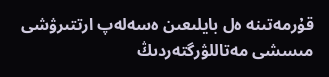قۇرمەتىنە ەل بايلىعىن ەسەلەپ ارتتىرۋشى مىسشى مەتاللۋرگتەردىڭ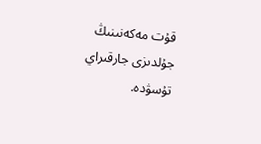قۇت مەكەنىنىڭ جۇلدىزى جارقىراي تۇسۋدە.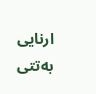ارنايى بەتتى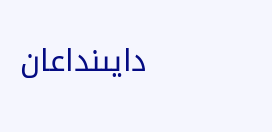دايىنداعان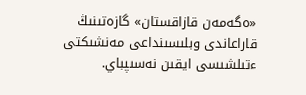«ەگەمەن قازاقستان» گازەتىنىڭ قاراعاندى وبلىسىنداعى مەنشىكتى ءتىلشىسى ايقىن نەسىپباي.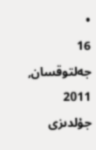•
16 جەلتوقسان, 2011
جۇلدىزى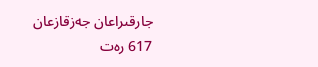جارقىراعان جەزقازعان
617 رەت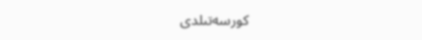كورسەتىلدى